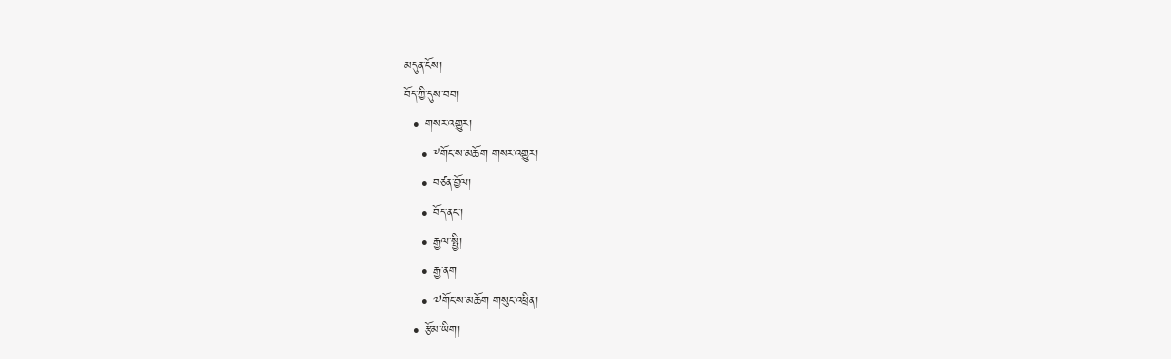མདུན་ངོས།
བོད་ཀྱི་དུས་བབ།
  • གསར་འགྱུར།
    • ༸གོང་ས་མཆོག གསར་འགྱུར།
    • བཙན་བྱོལ།
    • བོད་ནང་།
    • རྒྱལ་སྤྱི།
    • རྒྱ་ནག
    • ༧གོང་ས་མཆོག གསུང་འཕྲིན།
  • རྩོམ་ཡིག།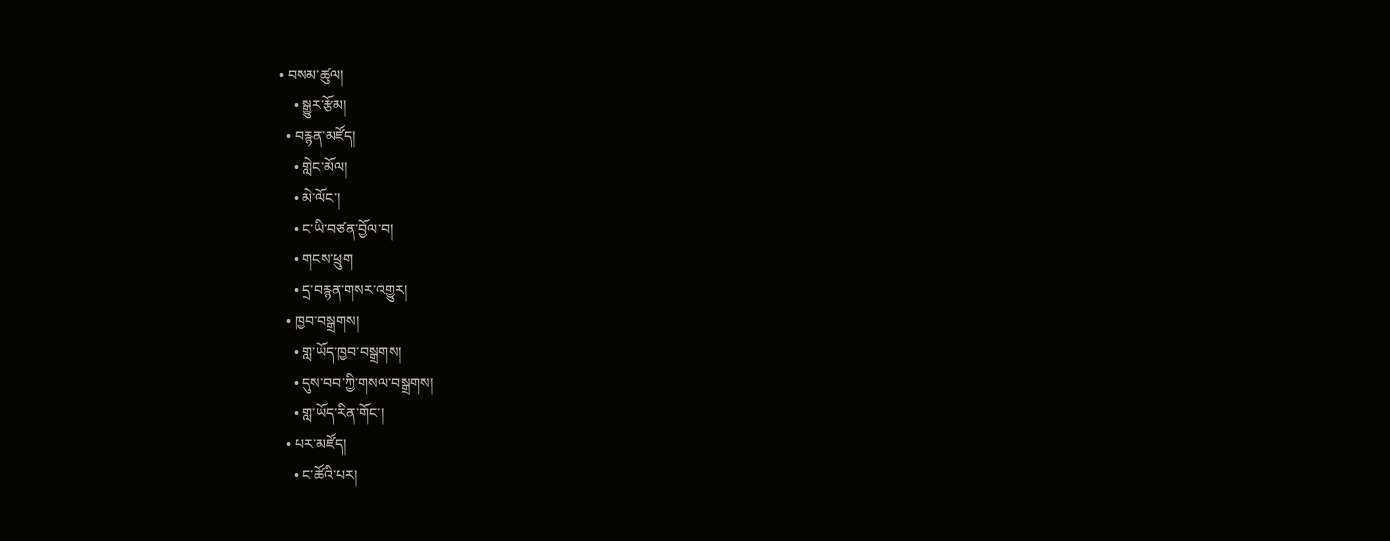• བསམ་ཚུལ།
    • སྒྱུར་རྩོམ།
  • བརྙན་མཛོད།
    • གླེང་མོལ།
    • མེ་ལོང་།
    • ང་ཡི་བཙན་བྱོལ་བ།
    • གངས་ཕྲུག
    • དྲ་བརྙན་གསར་འགྱུར།
  • ཁྱབ་བསྒྲགས།
    • གླ་ཡོད་ཁྱབ་བསྒྲགས།
    • དུས་བབ་ཀྱི་གསལ་བསྒྲགས།
    • གླ་ཡོད་རིན་གོང་།
  • པར་མཛོད།
    • ང་ཚོའི་པར།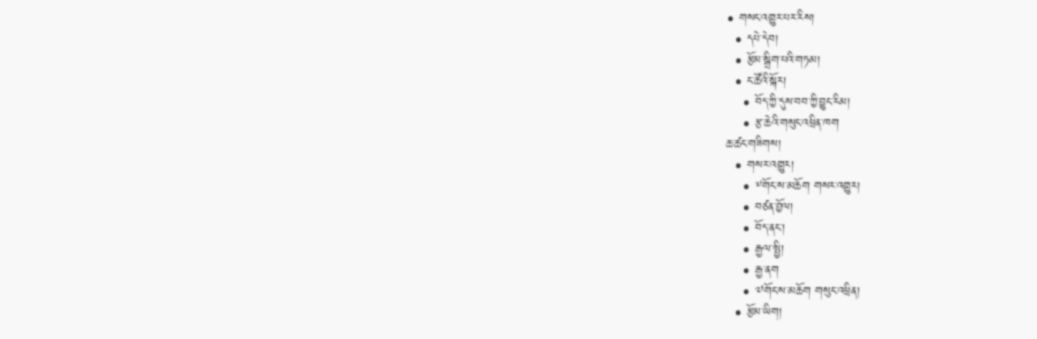• གསང་འགྱུར་པར་རིས།
  • དཔེ་དེབ།
  • རྩོམ་སྒྲིག་པའི་གཏམ།
  • ང་ཚོའི་སྐོར།
    • བོད་ཀྱི་དུས་བབ་ཀྱི་བྱུང་རིམ།
    • རྩ་ཆེའི་གསུང་འཕྲིན་ཁག
ཆ་ཚང་གཟིགས།
  • གསར་འགྱུར།
    • ༸གོང་ས་མཆོག གསར་འགྱུར།
    • བཙན་བྱོལ།
    • བོད་ནང་།
    • རྒྱལ་སྤྱི།
    • རྒྱ་ནག
    • ༧གོང་ས་མཆོག གསུང་འཕྲིན།
  • རྩོམ་ཡིག།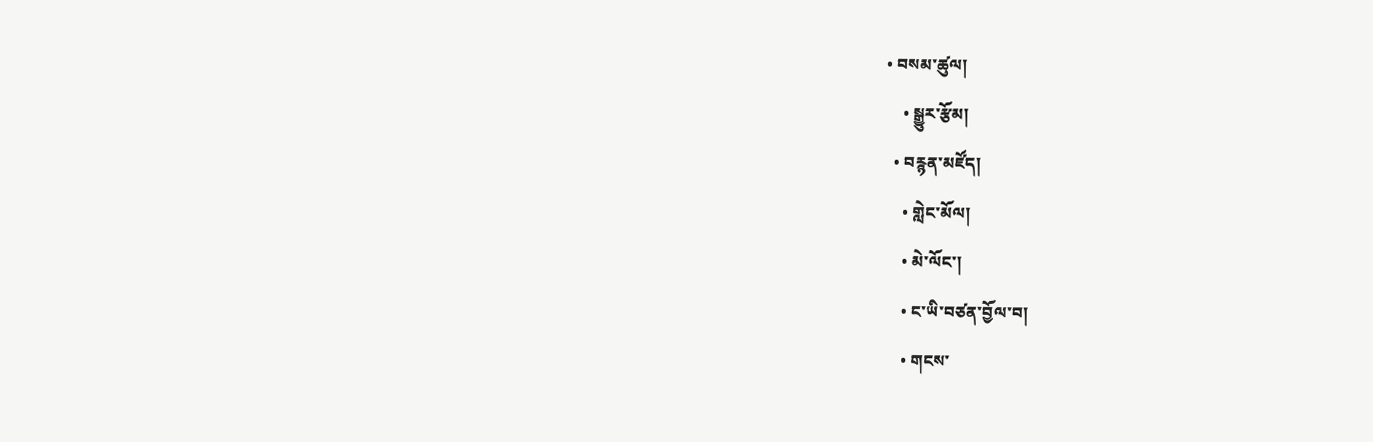• བསམ་ཚུལ།
    • སྒྱུར་རྩོམ།
  • བརྙན་མཛོད།
    • གླེང་མོལ།
    • མེ་ལོང་།
    • ང་ཡི་བཙན་བྱོལ་བ།
    • གངས་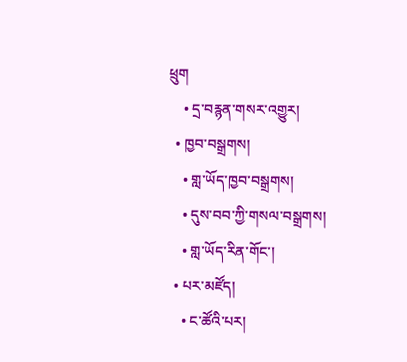ཕྲུག
    • དྲ་བརྙན་གསར་འགྱུར།
  • ཁྱབ་བསྒྲགས།
    • གླ་ཡོད་ཁྱབ་བསྒྲགས།
    • དུས་བབ་ཀྱི་གསལ་བསྒྲགས།
    • གླ་ཡོད་རིན་གོང་།
  • པར་མཛོད།
    • ང་ཚོའི་པར།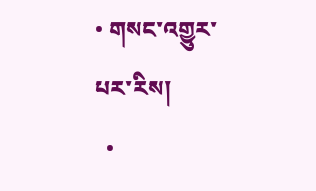• གསང་འགྱུར་པར་རིས།
  •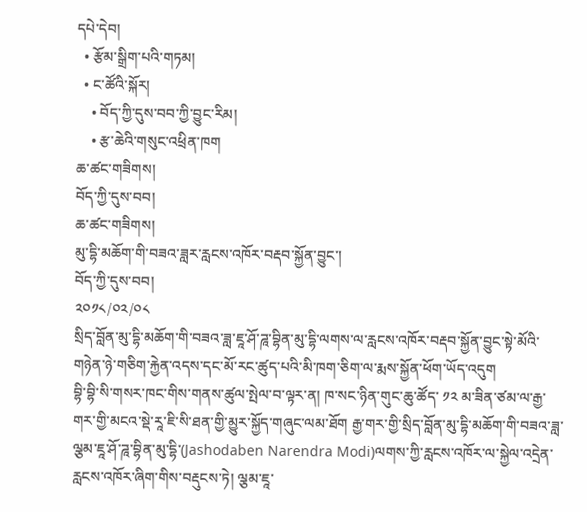དཔེ་དེབ།
  • རྩོམ་སྒྲིག་པའི་གཏམ།
  • ང་ཚོའི་སྐོར།
    • བོད་ཀྱི་དུས་བབ་ཀྱི་བྱུང་རིམ།
    • རྩ་ཆེའི་གསུང་འཕྲིན་ཁག
ཆ་ཚང་གཟིགས།
བོད་ཀྱི་དུས་བབ།
ཆ་ཚང་གཟིགས།
མུ་དྷི་མཆོག་གི་བཟའ་ཟླར་རླངས་འཁོར་བརྡབ་སྐྱོན་བྱུང་།
བོད་ཀྱི་དུས་བབ།
༢༠༡༨/༠༢/༠༨
སྲིད་བློན་མུ་དྷི་མཆོག་གི་བཟའ་ཟླ་ཇཱ་ཤོ་ཌཱ་བྷིན་མུ་དྷི་ལགས་ལ་རླངས་འཁོར་བརྡབ་སྐྱོན་བྱུང་སྟེ་མོའི་གཉེན་ཉེ་གཅིག་རྐྱེན་འདས་དང་མོ་རང་ཚུད་པའི་མི་ཁག་ཅིག་ལ་རྨས་སྐྱོན་ཕོག་ཡོད་འདུག
བྷི་བྷི་སི་གསར་ཁང་གིས་གནས་ཚུལ་སྤེལ་བ་ལྟར་ན། ཁ་སང་ཉིན་གུང་ཆུ་ཚོད་ ༡༢ མ་ཟིན་ཙམ་ལ་རྒྱ་གར་གྱི་མངའ་སྡེ་རཱ་ཇི་སི་ཐན་གྱི་མྱུར་སྐྱོད་གཞུང་ལམ་ཐོག རྒྱ་གར་གྱི་སྲིད་བློན་མུ་དྷི་མཆོག་གི་བཟའ་ཟླ་ལྕམ་ཇཱ་ཤོ་ཌཱ་བྷིན་མུ་དྷི་(Jashodaben Narendra Modi)ལགས་ཀྱི་རླངས་འཁོར་ལ་སྐྱེལ་འདྲེན་རླངས་འཁོར་ཞིག་གིས་བརྡུངས་ཏེ། ལྕམ་ཇཱ་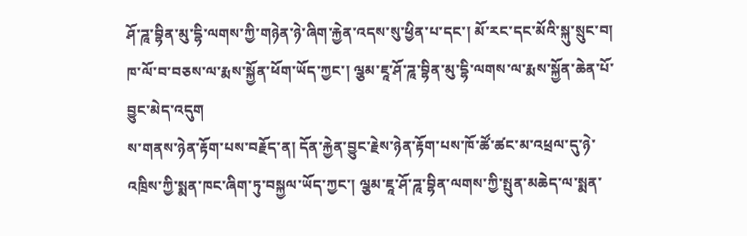ཤོ་ཌཱ་བྷིན་མུ་དྷི་ལགས་ཀྱི་གཉེན་ཉེ་ཞིག་རྐྱེན་འདས་སུ་ཕྱིན་པ་དང་། མོ་རང་དང་མོའི་སྐུ་སྲུང་བ། ཁ་ལོ་བ་བཅས་ལ་རྨས་སྐྱོན་ཕོག་ཡོད་ཀྱང་། ལྕམ་ཇཱ་ཤོ་ཌཱ་བྷིན་མུ་དྷི་ལགས་ལ་རྨས་སྐྱོན་ཆེན་པོ་བྱུང་མེད་འདུག
ས་གནས་ཉེན་རྟོག་པས་བརྗོད་ན། དོན་རྐྱེན་བྱུང་རྗེས་ཉེན་རྟོག་པས་ཁོ་ཚོ་ཚང་མ་འཕྲལ་དུ་ཉེ་འཁྲིས་ཀྱི་སྨན་ཁང་ཞིག་ཏུ་བསྐྱལ་ཡོད་ཀྱང་། ལྕམ་ཇཱ་ཤོ་ཌཱ་བྷིན་ལགས་ཀྱི་སྤུན་མཆེད་ལ་སྨན་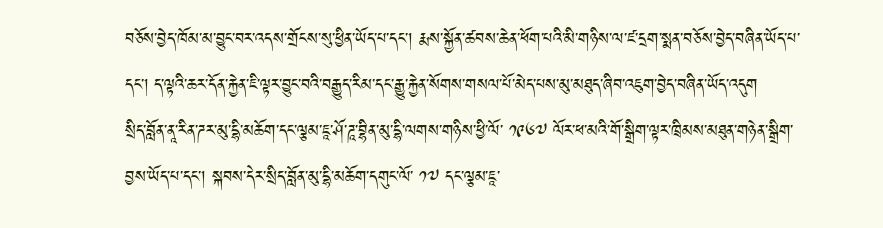བཅོས་བྱེད་ཁོམ་མ་བྱུང་བར་འདས་གྲོངས་སུ་ཕྱིན་ཡོད་པ་དང་། རྨས་སྐྱོན་ཚབས་ཆེན་ཕོག་པའི་མི་གཉིས་ལ་ཛ་དྲག་སྨན་བཅོས་བྱེད་བཞིན་ཡོད་པ་དང་། ད་ལྟའི་ཆར་དོན་རྐྱེན་ཇི་ལྟར་བྱུང་བའི་བརྒྱུད་རིམ་དང་རྒྱུ་རྐྱེན་སོགས་གསལ་པོ་མེད་པས་མུ་མཐུད་ཞིབ་འཇུག་བྱེད་བཞིན་ཡོད་འདུག
སྲིད་བློན་ནཱ་རིན་ཌར་མུ་དྷི་མཆོག་དང་ལྕམ་ཇཱ་ཤོ་ཌཱ་བྷིན་མུ་དྷི་ལགས་གཉིས་ཕྱི་ལོ་ ༡༩༦༧ ལོར་ཕ་མའི་གོ་སྒྲིག་ལྟར་ཁྲིམས་མཐུན་གཉེན་སྒྲིག་བྱས་ཡོད་པ་དང་། སྐབས་དེར་སྲིད་བློན་མུ་དྷི་མཆོག་དགུང་ལོ་ ༡༧ དང་ལྕམ་ཇཱ་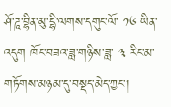ཤོ་ཌཱ་བྷིན་མུ་དྷི་ལགས་དགུང་ལོ་ ༡༦ ཡིན་འདུག ཁོང་བཟའ་ཟླ་གཉིས་ཟླ་ ༣ རིང་མ་གཏོགས་མཉམ་དུ་བསྡད་མེད་ཀྱང་།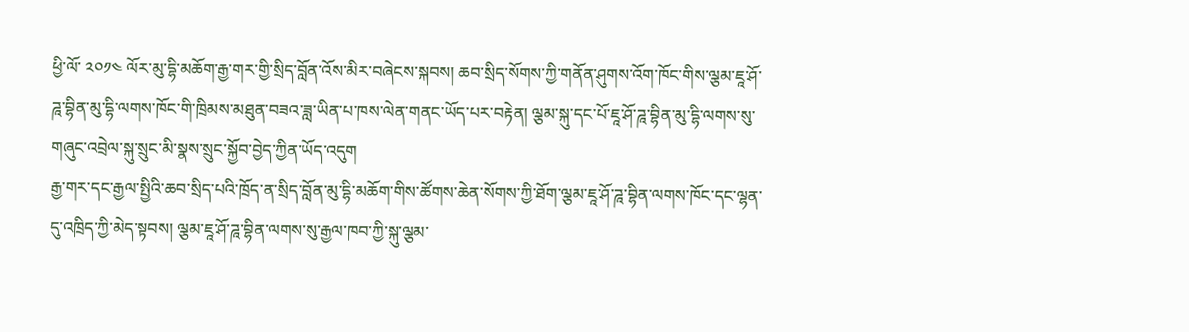ཕྱི་ལོ་ ༢༠༡༤ ལོར་མུ་དྷི་མཆོག་རྒྱ་གར་གྱི་སྲིད་བློན་འོས་མིར་བཞེངས་སྐབས། ཆབ་སྲིད་སོགས་ཀྱི་གནོན་ཤུགས་འོག་ཁོང་གིས་ལྕམ་ཇཱ་ཤོ་ཌཱ་བྷིན་མུ་དྷི་ལགས་ཁོང་གི་ཁྲིམས་མཐུན་བཟའ་ཟླ་ཡིན་པ་ཁས་ལེན་གནང་ཡོད་པར་བརྟེན། ལྕམ་སྐུ་དང་པོ་ཇཱ་ཤོ་ཌཱ་བྷིན་མུ་དྷི་ལགས་སུ་གཞུང་འབྲེལ་སྐུ་སྲུང་མི་སྣས་སྲུང་སྐྱོབ་བྱེད་ཀྱིན་ཡོད་འདུག
རྒྱ་གར་དང་རྒྱལ་སྤྱིའི་ཆབ་སྲིད་པའི་ཁྲོད་ན་སྲིད་བློན་མུ་དྷི་མཆོག་གིས་ཚོགས་ཆེན་སོགས་ཀྱི་ཐོག་ལྕམ་ཇཱ་ཤོ་ཌཱ་བྷིན་ལགས་ཁོང་དང་ལྷན་དུ་འཁྲིད་ཀྱི་མེད་སྟབས། ལྕམ་ཇཱ་ཤོ་ཌཱ་བྷིན་ལགས་སུ་རྒྱལ་ཁབ་ཀྱི་སྐུ་ལྕམ་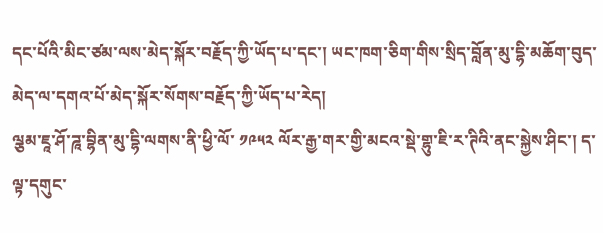དང་པོའི་མིང་ཙམ་ལས་མེད་སྐོར་བརྗོད་ཀྱི་ཡོད་པ་དང་། ཡང་ཁག་ཅིག་གིས་སྲིད་བློན་མུ་དྷི་མཆོག་བུད་མེད་ལ་དགའ་པོ་མེད་སྐོར་སོགས་བརྗོད་ཀྱི་ཡོད་པ་རེད།
ལྕམ་ཇཱ་ཤོ་ཌཱ་བྷིན་མུ་དྷི་ལགས་ནི་ཕྱི་ལོ་ ༡༩༥༢ ལོར་རྒྱ་གར་གྱི་མངའ་སྡེ་གྷུ་ཇི་ར་ཊིའི་ནང་སྐྱེས་ཤིང་། ད་ལྟ་དགུང་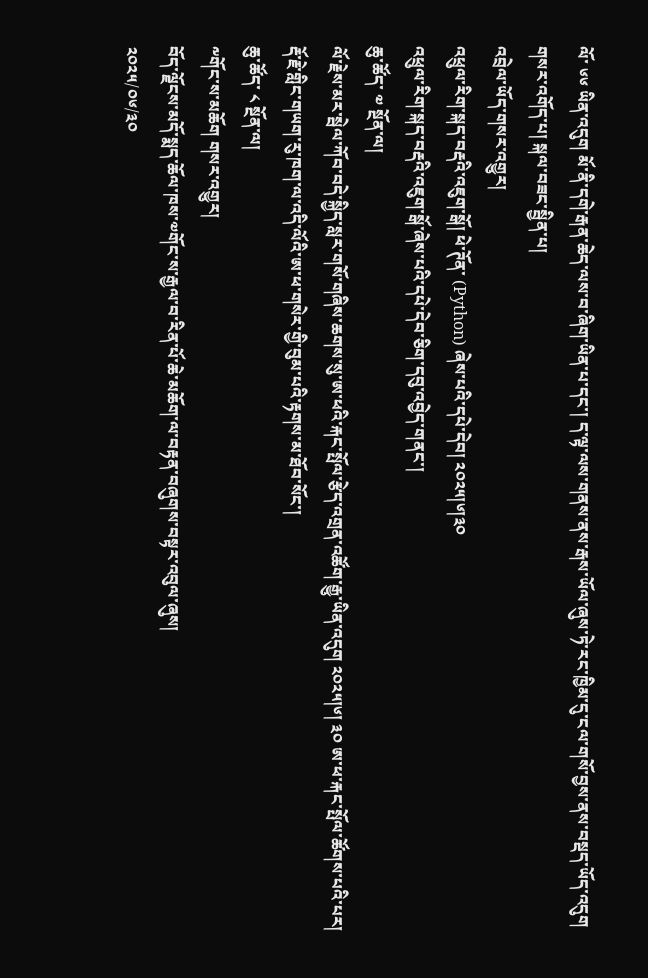ལོ་ ༦༦ ཡིན་འདུག མོ་ནི་དགེ་རྒན་ཆེད་ལས་བ་ཞིག་ཡིན་པ་དང་། ད་ལྟ་ལས་གནས་ནས་རྒས་ཡོལ་ཞུས་ཏེ་རང་ཁྱིམ་དུ་ངལ་གསོ་བྱས་ནས་བསྡད་ཡོད་འདུག
གསར་འགོད་པ། སྐལ་བཟང་སྦྱིན་པ།
འབྲེལ་ཡོད་གསར་འགྱུར།
འཕྲུལ་རིག་སྐད་བརྡའི་འཇུག་སྒོ། ཕེ་ཊོན་ (Python) ཞེས་པའི་དཔེ་དེབ། ༢༠༢༥།༦།༣༠
འཕྲུལ་རིག་སྐད་བརྡའི་འཇུག་སྒོ་ཞེས་པའི་དཔེ་དེབ་ཅིག་དབུ་འབྱེད་གནང་།
ཆུ་ཚོད་ ༧ སྔོན་ལ།
ལོ་རྗེས་མར་སྦེལ་ཀོབ་བདེ་སྐྱིད་སླར་གསོ་གཞིས་ཆགས་སུ་ཨ་ཕའི་རྐང་སྤོལ་རྩེད་འགྲན་འཚོག་རྒྱུ་ཡིན་འདུག ༢༠༢༥།༦། ༣༠ ཨ་ཕ་རྐང་སྤོལ་ཚོགས་པའི་པར།
རྡོ་རྗེ་གླིང་གཡག་རུ་ཁག་ལ་འདི་ལོའི་ཨ་ཕ་གསེར་གྱི་བུམ་པའི་རྟགས་མ་ཐོབ་སོང་།
ཆུ་ཚོད་ ༨ སྔོན་ལ།
༸གོང་ས་མཆོག གསར་འགྱུར།
བོད་ལྗོངས་མདོ་སྨད་ཆོལ་ཁས་༧གོང་ས་རྒྱལ་བ་རིན་པོ་ཆེ་མཆོག་ལ་བརྟན་བཞུགས་བསྟར་འབུལ་ཞུས།
༢༠༢༥/༠༦/༣༠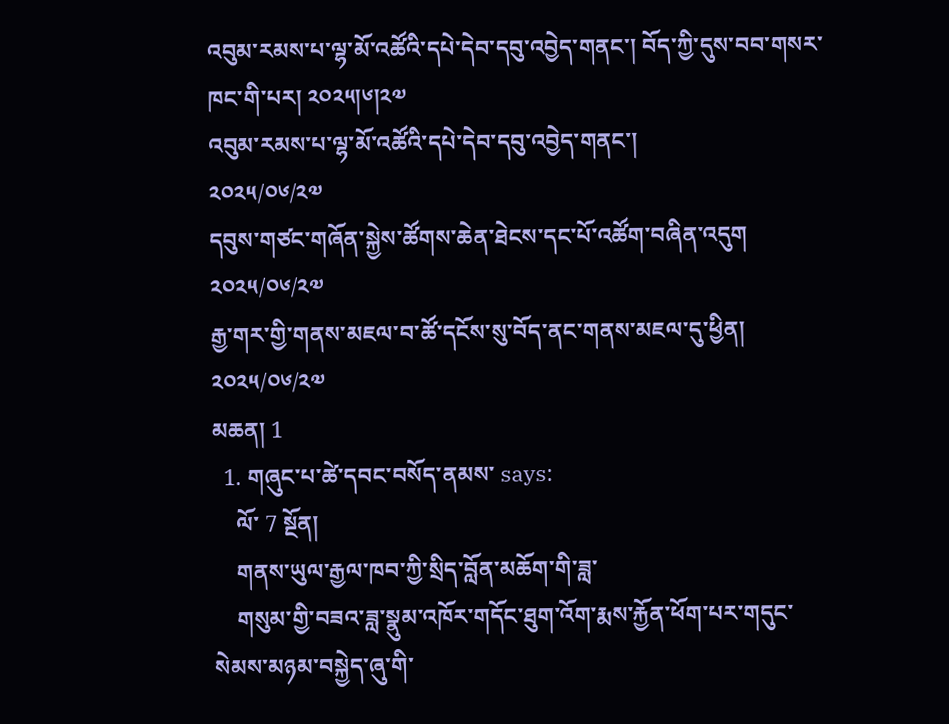འབུམ་རམས་པ་ལྷ་མོ་འཚོའི་དཔེ་དེབ་དབུ་འབྱེད་གནང་། བོད་ཀྱི་དུས་བབ་གསར་ཁང་གི་པར། ༢༠༢༥།༦།༢༧
འབུམ་རམས་པ་ལྷ་མོ་འཚོའི་དཔེ་དེབ་དབུ་འབྱེད་གནང་།
༢༠༢༥/༠༦/༢༧
དབུས་གཙང་གཞོན་སྐྱེས་ཚོགས་ཆེན་ཐེངས་དང་པོ་འཚོག་བཞིན་འདུག
༢༠༢༥/༠༦/༢༧
རྒྱ་གར་གྱི་གནས་མཇལ་བ་ཚོ་དངོས་སུ་བོད་ནང་གནས་མཇལ་དུ་ཕྱིན།
༢༠༢༥/༠༦/༢༧
མཆན། 1
  1. གཞུང་པ་ཚེ་དབང་བསོད་ནམས་ says:
    ལོ་ 7 སྔོན།
    གནས་ཡུལ་རྒྱལ་ཁབ་ཀྱི་སྲིད་བློན་མཆོག་གི་ཟླ་
    གསུམ་གྱི་བཟའ་ཟླ་སྣུམ་འཁོར་གདོང་ཐུག་འོག་རྨས་རྐྱོན་ཕོག་པར་གདུང་སེམས་མཉམ་བསྐྱེད་ཞུ་གི་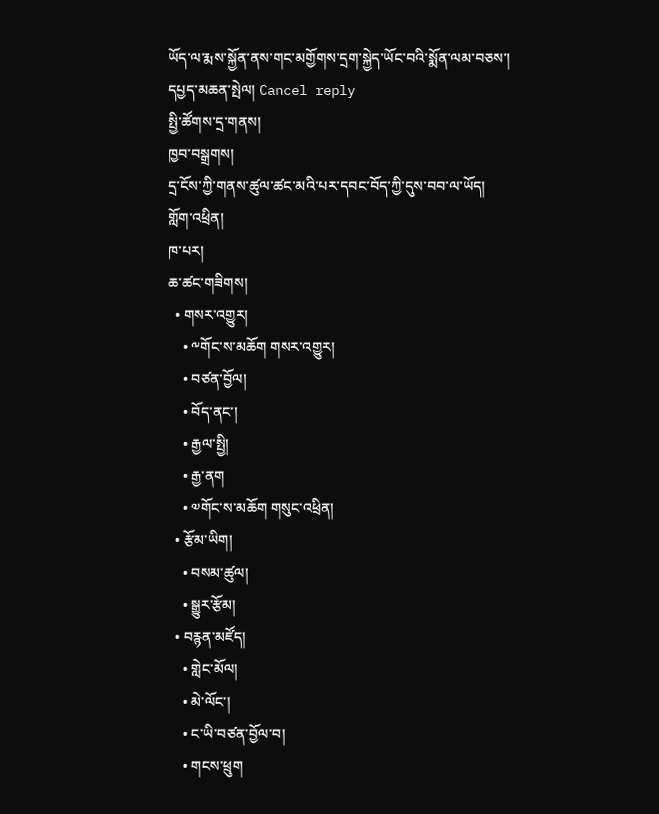ཡོད་ལ་རྨས་སྐྱོན་ནས་གང་མགྱོགས་དྲག་སྐྱེད་ཡོང་བའི་སྨོན་ལམ་བཅས་།
དཔྱད་མཆན་སྤེལ། Cancel reply
སྤྱི་ཚོགས་དྲ་གནས།
ཁྱབ་བསྒྲགས།
དྲ་ངོས་ཀྱི་གནས་ཚུལ་ཚང་མའི་པར་དབང་བོད་ཀྱི་དུས་བབ་ལ་ཡོད།
གློག་འཕྲིན།
ཁ་པར།
ཆ་ཚང་གཟིགས།
  • གསར་འགྱུར།
    • ༸གོང་ས་མཆོག གསར་འགྱུར།
    • བཙན་བྱོལ།
    • བོད་ནང་།
    • རྒྱལ་སྤྱི།
    • རྒྱ་ནག
    • ༧གོང་ས་མཆོག གསུང་འཕྲིན།
  • རྩོམ་ཡིག།
    • བསམ་ཚུལ།
    • སྒྱུར་རྩོམ།
  • བརྙན་མཛོད།
    • གླེང་མོལ།
    • མེ་ལོང་།
    • ང་ཡི་བཙན་བྱོལ་བ།
    • གངས་ཕྲུག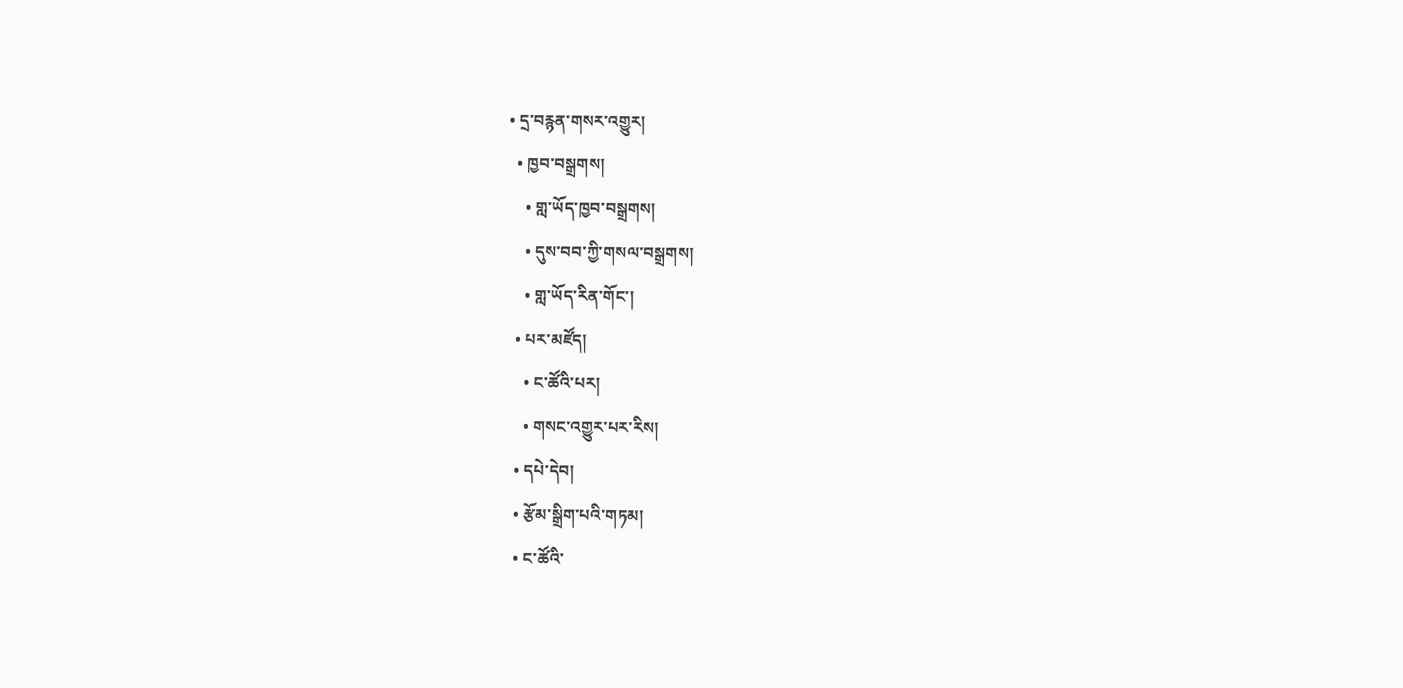• དྲ་བརྙན་གསར་འགྱུར།
  • ཁྱབ་བསྒྲགས།
    • གླ་ཡོད་ཁྱབ་བསྒྲགས།
    • དུས་བབ་ཀྱི་གསལ་བསྒྲགས།
    • གླ་ཡོད་རིན་གོང་།
  • པར་མཛོད།
    • ང་ཚོའི་པར།
    • གསང་འགྱུར་པར་རིས།
  • དཔེ་དེབ།
  • རྩོམ་སྒྲིག་པའི་གཏམ།
  • ང་ཚོའི་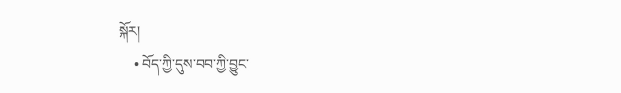སྐོར།
    • བོད་ཀྱི་དུས་བབ་ཀྱི་བྱུང་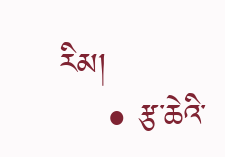རིམ།
    • རྩ་ཆེའི་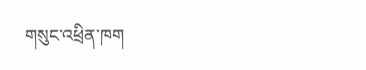གསུང་འཕྲིན་ཁག